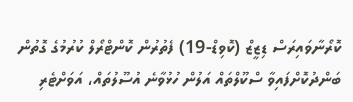ކޮރޯނާވައިރަސް ޑިޒީޒް (ކޮވިޑް-19) ފެތުރުން ކޮންޓްރޯލް ކުރުމުގެ ގޮތުން ބަންދުކޮށްފައިވާ ސްކޫލްތައް އަލުން ހުޅުވާނެ އުސޫލުތައް، އަވަށްޓެރި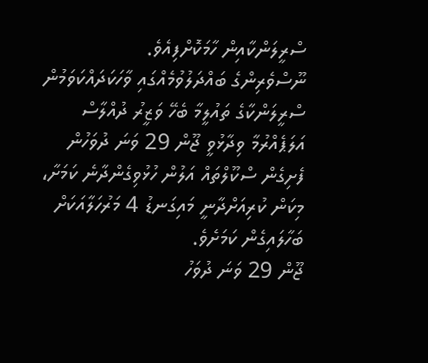ސްރީލަންކާއިން ހާމަކޮށްފިއެވެ.
ނޫސްވެރިންގެ ބައްދަލުވުމެއްގައި ވާހަކަދައްކަވަމުން ސްރީލަންކާގެ ތައުލީމާ ބެހޭ ވަޒީރު ދުއްލާސް އަލަޕެއްރުމާ ވިދާޅުވީ ޖޫން 29 ވަނަ ދުވަހުން ފެށިގެން ސްކޫލްތައް އަލުން ހުޅުވިގެންދާނެ ކަމަށާ، މިކަން ކުރިއަށްދާނީ މައިގަނޑު 4 މަރުހަލާއަކަށް ބަހާލައިގެން ކަމަށެވެ.
ޖޫން 29 ވަނަ ދުވަހު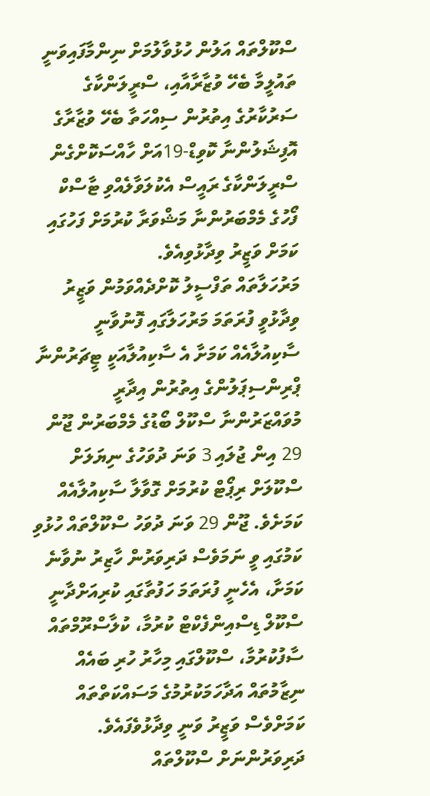ސްކޫލްތައް އަލުން ހުޅުވާލުމަށް ނިންމާފައިވަނީ ތައުލީމާ ބެހޭ ވުޒާރާއާއި، ސްރީލަންކާގެ ސަރުކާރުގެ އިތުރުން ސިއްހަތާ ބެހޭ ވުޒާރާގެ އޮފިޝަލުންނާ ކޮވިޑް-19އަށް ހާއްސަކޮށްގެން ސްރީލަންކާގެ ރައީސް އެކުލަވާލެއްވި ޓާސްކް ފޯހުގެ މެމްބަރުންނާ މަޝްވަރާ ކުރުމަށް ފަހުގައި ކަމަށް ވަޒީރު ވިދާޅުވިއެވެ.
މަރުހަލާތައް ތަފްސީލު ކޮށްދެއްވަމުން ވަޒީރު ވިދާޅުވީ ފުރަތަމަ މަރުހަލާގައި ފޮނުވާނީ ސާކިއުލާއެއް ކަމަށާ އެ ސާކިއުލާއަކީ ޓީޗަރުންނާ ޕްރިންސިޕަލުންގެ އިތުރުން އިދާރީ މުވައްޒަރުންނާ ސްކޫލް ބޯޑުގެ މެމްބަރުން ޖޫން 29 އިން ޖުލައި 3 ވަނަ ދުވަހުގެ ނިޔަލަށް ސްކޫލަށް ރިޕޯޓް ކުރުމަށް ގޮވާލާ ސާކިއުލާއެއް ކަމަށެވެ. ޖޫން 29 ވަނަ ދުވަހު ސްކޫލްތައް ހުޅުވި ކަމުގައި ވީ ނަމަވެސް ދަރިވަރުން ހާޒިރު ނުވާނެ ކަމަށާ، އެހެނީ ފުރަތަމަ ހަފުތާގައި ކުރިއަށްދާނީ ސްކޫލް ޑިސްއިންފެކްޓް ކުރުމާ، ކުލާސްރޫމްތައް ސާފުކުރުމާ، ސްކޫލްގައި މިހާރު ހުރި ބައެއް ނިޒާމުތައް އަދާހަމަކުރުމުގެ މަސައްކަތްތައް ކަމަށްވެސް ވަޒީރު ވަނީ ވިދާޅުވެފައެވެ.
ދަރިވަރުންނަށް ސްކޫލްތައް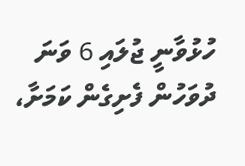ހުޅުވާނީ ޖުލައި 6 ވަނަ ދުވަހުން ފެށިގެން ކަމަށާ،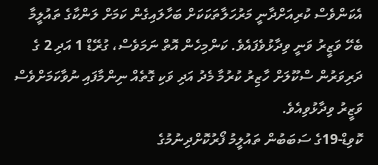އެކަންވެސް ކުރިއަށްދާނީ މަރުހަލާތަކަކަށް ބަހާލައިގެން ކަމަށް ލަންކާގެ ތައުލީމާ ބެހޭ ވަޒީރު ވަނީ ވިދާޅުވެފައެވެ. ކަންމިހެން އޮތް ނަމަވެސް، ގުރޭޑް 1 އަދި 2 ގެ ދަރިވަރުން ސްކޫލަށް ހާޒިރު ކުރުމާ މެދު އަދި ވަކި ގޮތެއް ނިންމާފައި ނުވާކަމަށްވެސް ވަޒީރު ވިދާޅުވިއެވެ.
ކޮވިޑް-19ގެ ސަބަބުން ތައުލީމު ފޯރުކޮށްދިނުމުގެ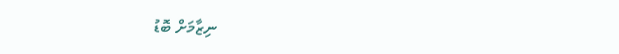ނިޒާމަށް ބޮޑު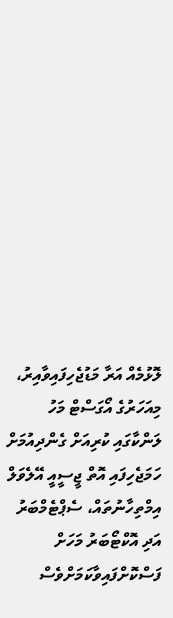ލޮޅުމެއް އަރާ މަޑުޖެހިފައިވާއިރު، މިއަހަރުގެ އޯގަސްޓް މަހު ލަންކާގައި ކުރިއަށް ގެންދިއުމަށް ހަމަޖެހިފައި އޮތް ޖީސީއީ އޭލެވަލް އިމްތިހާނުތައް، ސެޕްޓެމްބަރު އަދި އޮކްޓޯބަރު މަހަށް ފަސްކޮށްފައިވާކަމަށްވެސް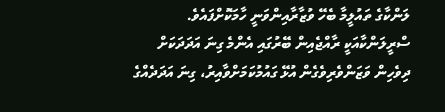ލަންކާގެ ތައުލީމާ ބެހޭ ވުޒާރާއިންވަނީ ހާމަކޮށްފައެވެ.
ސްރީލަންކާއަކީ ރާއްޖެއިން ބޭރުގައި އެންމެ ގިނަ އަދަދަކަށް ދިވެހިން ވަޒަންވެރިވެގެން އުޅޭ ގައުމުކަމަށްވާއިރު، ގިނަ އަދަދެއްގެ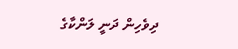ދިވެހިން ދަނީ ލަންކާގެ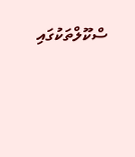ސްކޫލްތަކުގައި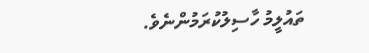ތައުލީމު ހާސިލުކުރަމުންނެވެ.